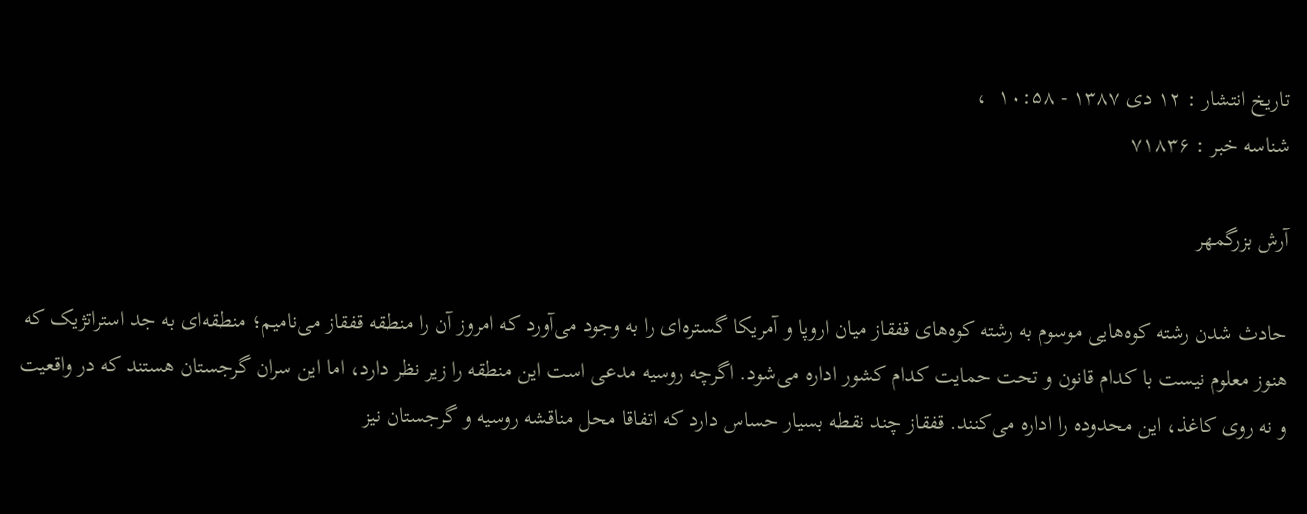تاریخ انتشار : ۱۲ دی ۱۳۸۷ - ۱۰:۵۸  ،
شناسه خبر : ۷۱۸۳۶

آرش بزرگمهر

حادث شدن رشته ‌کوه‌هایی موسوم به رشته ‌کوه‌های قفقاز میان اروپا و آمریکا گستره‌ای را به وجود می‌آورد که امروز آن را منطقه قفقاز می‌نامیم؛ منطقه‌ای به جد استراتژیک که هنوز معلوم نیست با کدام قانون و تحت حمایت کدام کشور اداره می‌شود. اگرچه روسیه مدعی است این منطقه را زیر نظر دارد، اما این سران گرجستان هستند که در واقعیت و نه روی کاغذ، این محدوده را اداره می‌کنند. قفقاز چند نقطه بسیار حساس دارد که اتفاقا محل مناقشه روسیه و گرجستان نیز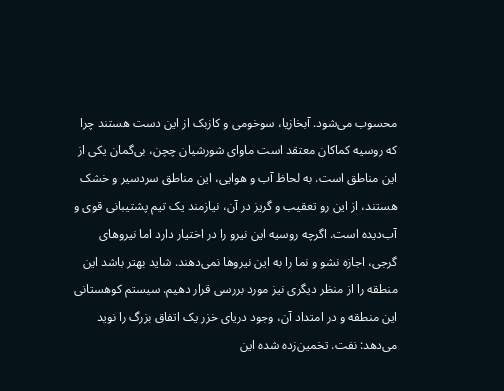محسوب می‌شود. آبخازیا، سوخومی و کازبک از این دست هستند چرا که روسیه کماکان معتقد است ماوای شورشیان چچن، بی‌گمان یکی از این مناطق است. به ‌لحاظ آب‌ و هوایی، این مناطق سردسیر و خشک هستند، از این ‌رو تعقیب و گریز در آن، نیازمند یک تیم پشتیبانی قوی و آب‌دیده است. اگرچه روسیه این نیرو را در اختیار دارد اما نیروهای گرجی، اجازه نشو و نما را به این نیروها نمی‌دهند. شاید بهتر باشد این منطقه را از منظر دیگری نیز مورد بررسی قرار دهیم. سیستم کوهستانی این منطقه و در امتداد آن، وجود دریای خزر یک اتفاق بزرگ را نوید می‌دهد: نفت. تخمین‌زده شده این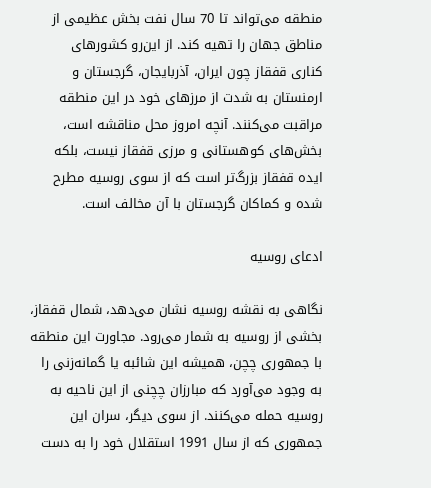منطقه می‌تواند تا 70 سال نفت بخش عظیمی از مناطق جهان را تهیه کند. از این‌رو کشورهای کناری ‌قفقاز چون ایران، آذربایجان، گرجستان و ارمنستان به شدت از مرزهای خود در این منطقه مراقبت می‌کنند. آنچه امروز محل مناقشه است، بخش‌های کوهستانی و مرزی قفقاز نیست، بلکه ایده قفقاز بزرگ‌تر است که از سوی روسیه مطرح شده و کماکان گرجستان با آن مخالف است.

ادعای روسیه

نگاهی به نقشه روسیه نشان می‌دهد، شمال قفقاز، بخشی از روسیه به شمار می‌رود. مجاورت این منطقه با جمهوری چچن، همیشه این شائبه یا گمانه‌زنی را به وجود می‌آورد که مبارزان چچنی از این ناحیه به روسیه حمله می‌کنند. از سوی دیگر، سران این جمهوری که از سال 1991 استقلال خود را به دست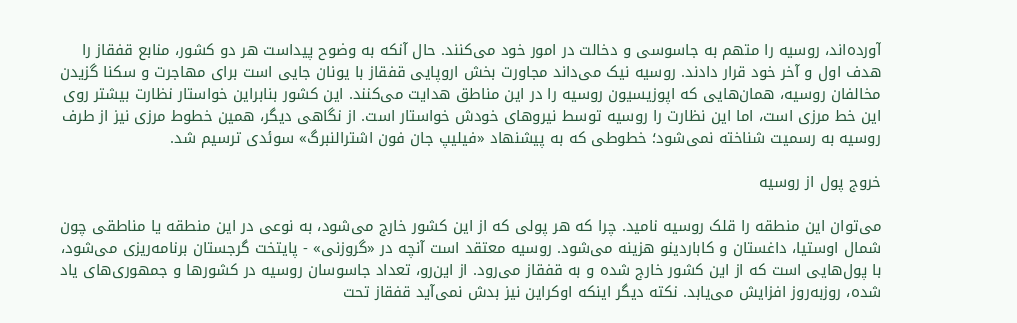آورده‌اند، روسیه را متهم به جاسوسی و دخالت در امور خود می‌کنند. حال آنکه به وضوح پیداست هر دو کشور، منابع قفقاز را هدف اول و آخر خود قرار دادند. روسیه نیک می‌داند مجاورت بخش اروپایی قفقاز با یونان جایی است برای مهاجرت و سکنا گزیدن مخالفان روسیه، همان‌هایی که اپوزیسیون روسیه را در این مناطق هدایت می‌کنند. این کشور بنابراین خواستار نظارت بیشتر روی این خط مرزی است، اما این نظارت را روسیه توسط نیروهای خودش خواستار است. از نگاهی دیگر، همین خطوط مرزی نیز از طرف روسیه به رسمیت شناخته نمی‌شود؛ خطوطی که به پیشنهاد «فیلیپ جان فون اشترالنبرگ‌‌» سوئدی ترسیم شد.

خروج پول از روسیه

می‌توان این منطقه را قلک روسیه نامید. چرا که هر پولی که از این کشور خارج می‌شود، به نوعی در این منطقه یا مناطقی چون شمال اوستیا، داغستان و کاباردینو هزینه می‌شود. روسیه معتقد است آنچه در «گروزنی» - پایتخت گرجستان برنامه‌ریزی می‌شود، با پول‌هایی است که از این کشور خارج شده و به قفقاز می‌رود. از این‌رو، تعداد جاسوسان روسیه در کشورها و جمهوری‌های یاد شده، روزبه‌روز افزایش می‌یابد. نکته دیگر اینکه اوکراین نیز بدش نمی‌آید قفقاز تحت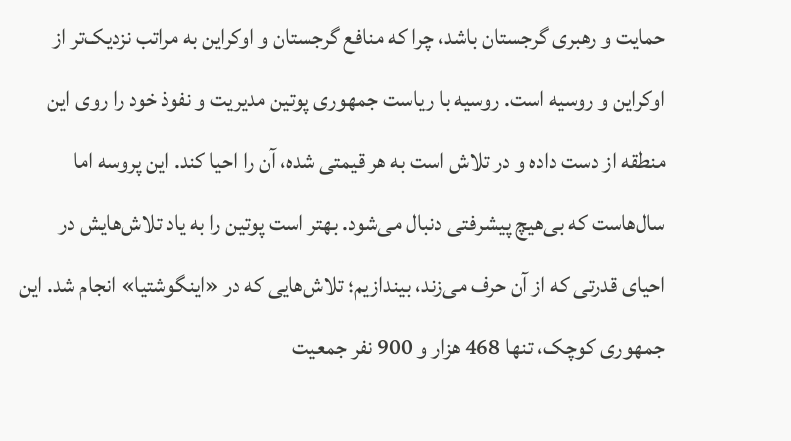حمایت و رهبری گرجستان باشد، چرا که منافع گرجستان و اوکراین به مراتب نزدیک‌تر از اوکراین و روسیه است. روسیه با ریاست جمهوری پوتین مدیریت و نفوذ خود را روی این منطقه از دست داده و در تلاش است به هر قیمتی شده، آن را احیا کند. این پروسه اما سال‌هاست که بی‌هیچ پیشرفتی دنبال می‌شود. بهتر است پوتین را به یاد تلاش‌هایش در احیای قدرتی که از آن حرف می‌زند، بیندازیم؛ تلاش‌هایی که در «اینگوشتیا» انجام شد. این جمهوری کوچک، تنها 468 هزار و 900 نفر جمعیت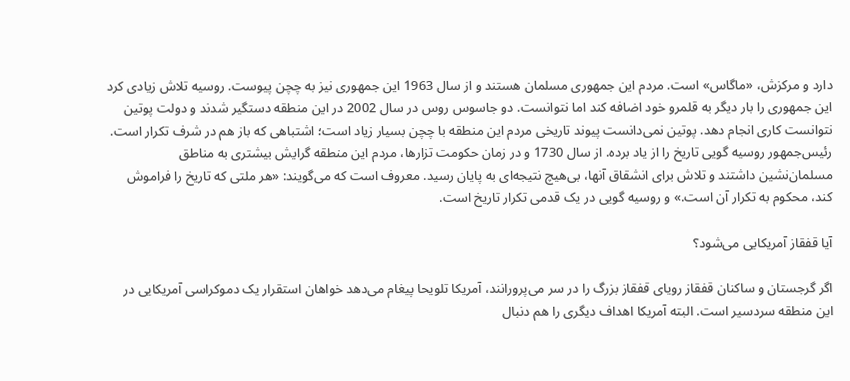دارد و مرکزش، «ماگاس» است. مردم این جمهوری مسلمان هستند و از سال 1963 این جمهوری نیز به چچن پیوست. روسیه تلاش زیادی کرد این جمهوری را بار دیگر به قلمرو خود اضافه کند اما نتوانست. دو جاسوس روس در سال 2002 در این منطقه دستگیر شدند و دولت پوتین نتوانست کاری انجام دهد. پوتین نمی‌دانست پیوند تاریخی مردم این منطقه با چچن بسیار زیاد است؛ اشتباهی که باز هم در شرف تکرار است. رئیس‌جمهور روسیه گویی تاریخ را از یاد برده. از سال 1730 و در زمان حکومت تزارها، مردم این منطقه گرایش بیشتری به مناطق مسلمان‌نشین داشتند و تلاش برای انشقاق آنها، بی‌هیچ نتیجه‌ای به پایان رسید. معروف است که می‌گویند: «هر ملتی که تاریخ را فراموش کند، محکوم به تکرار آن است.» و روسیه گویی در یک قدمی تکرار تاریخ است.

آیا قفقاز آمریکایی می‌شود؟

اگر گرجستان و ساکنان قفقاز رویای قفقاز بزرگ را در سر می‌پرورانند، آمریکا تلویحا پیغام می‌دهد خواهان استقرار یک دموکراسی آمریکایی در این منطقه سردسیر است. البته آمریکا اهداف دیگری را هم دنبال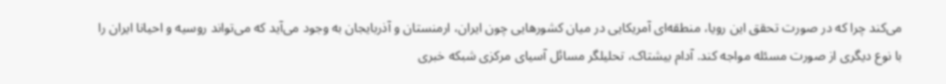می‌کند چرا که در صورت تحقق این رویا، منطقه‌ای آمریکایی در میان کشورهایی چون ایران، ارمنستان و آذربایجان به وجود می‌آید که می‌تواند روسیه و احیانا ایران را با نوع دیگری از صورت مسئله مواجه کند. آدام بیشتاک، تحلیلگر مسائل آسیای مرکزی شبکه خبری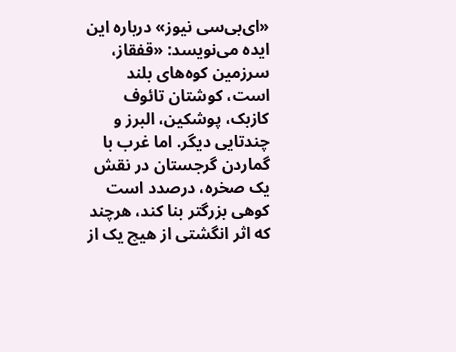«ای‌بی‌سی‌ نیوز» درباره این ایده می‌نویسد: «قفقاز، سرزمین کوه‌های بلند است، کوشتان تائوف کازبک، پوشکین، البرز و چندتایی دیگر. اما غرب با گماردن گرجستان در نقش یک صخره، درصدد است کوهی بزرگتر بنا کند، هرچند که اثر انگشتی از هیچ ‌یک از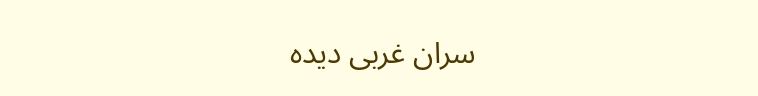سران غربی دیده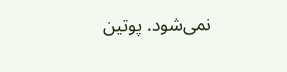نمی‌شود. پوتین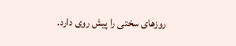روزهای سختی را پیش روی دارد.